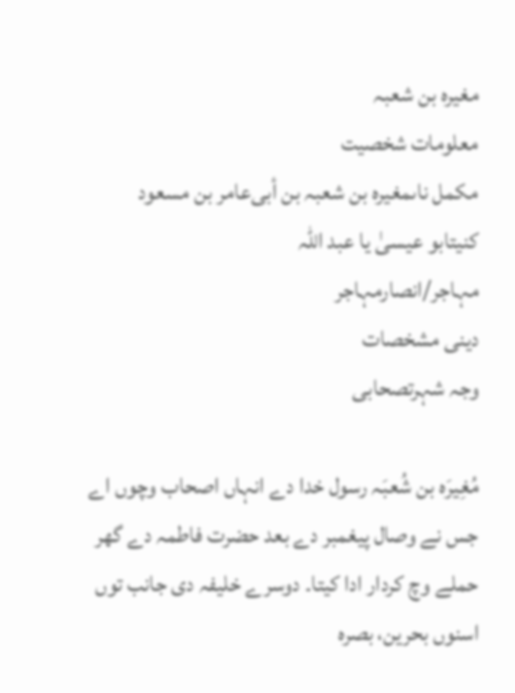مغیرہ بن شعبہ
معلومات شخصیت
مکمل ناںمغیرہ بن شعبہ بن أبی‌عامر بن مسعود
کنیتابو عیسیٰ یا عبد اللہ
مہاجر/انصارمہاجر
دینی مشخصات
وجہ شہرتصحابی

مُغِیرَہ بن شُعبَہ رسول خدا دے انہاں اصحاب وچوں اے جس نے وصال پیغمبر دے بعد حضرت فاطمہ دے گھر حملے وچ کردار ادا کيتا۔ دوسرے خلیفہ دی جانب توں اسنوں بحرین، بصره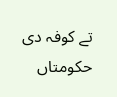تے کوفہ دی حکومتاں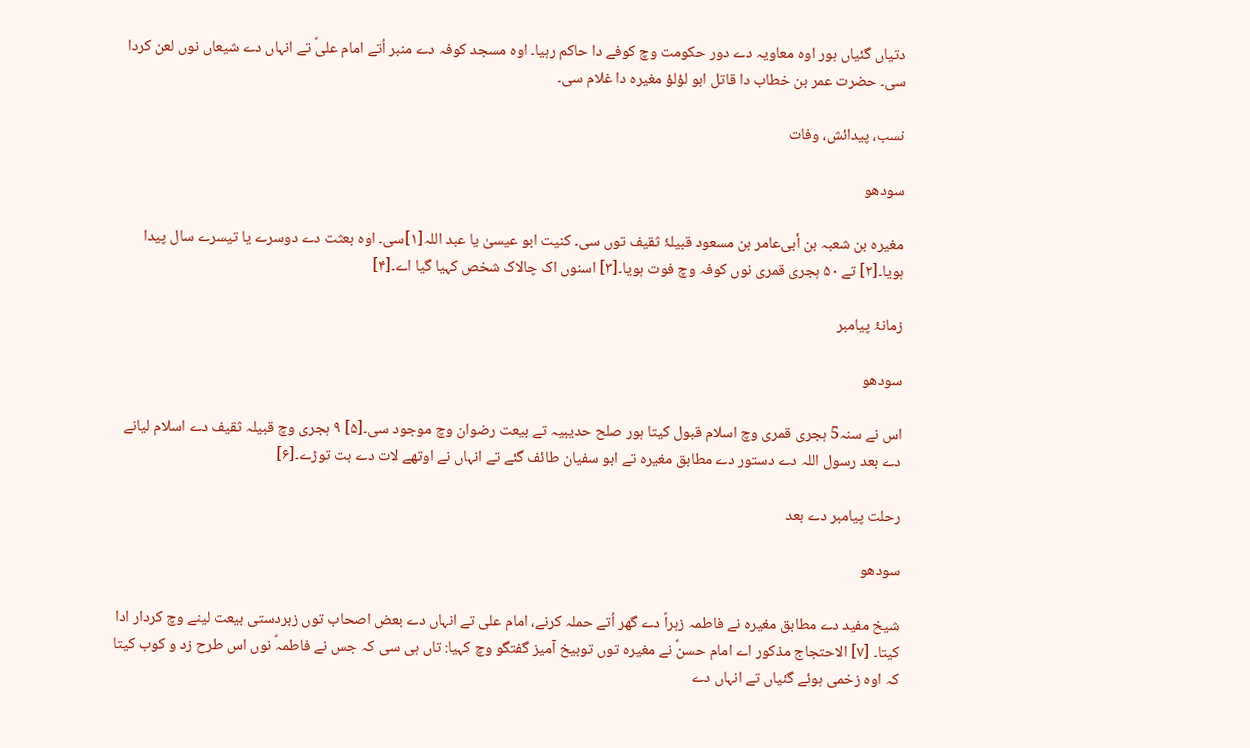دتیاں گئیاں ہور اوہ معاویہ دے دور حکومت وچ کوفے دا حاکم رہیا۔ اوہ مسجد کوفہ دے منبر اُتے امام علیؑ تے انہاں دے شیعاں نوں لعن کردا سی۔ حضرت عمر بن خطاب دا قاتل ابو لؤلؤ مغیره دا غلام سی۔

نسب، پیدائش، وفات

سودھو

مغیرہ بن شعبہ بن أبی‌عامر بن مسعود قبیلۂ ثقیف توں سی۔ کنیت ابو عیسیٰ یا عبد اللہ[۱]سی۔ اوہ بعثت دے دوسرے یا تیسرے سال پیدا ہويا۔[۲] تے ۵۰ ہجری قمری نوں کوفہ وچ فوت ہويا۔[۳] اسنوں اک چالاک شخص کہیا گیا اے۔[۴]

زمانۂ پیامبر

سودھو

اس نے سنہ5 ہجری قمری وچ اسلام قبول کيتا ہور صلح حدیبیہ تے بیعت رضوان وچ موجود سی۔[۵] ۹ ہجری وچ قبیلہ ثقیف دے اسلام لیانے دے بعد رسول اللہ دے دستور دے مطابق مغیره تے ابو سفیان طائف گئے تے انہاں نے اوتھے لات دے بت توڑے۔[۶]

رحلت پیامبر دے بعد

سودھو

شیخ مفید دے مطابق مغیره نے فاطمہ زہراؑ دے گھر اُتے حملہ کرنے، امام علی تے انہاں دے بعض اصحاب توں زبردستی بیعت لینے وچ کردار ادا کيتا۔ [۷] الاحتجاج مذکور اے امام حسنؑ نے مغیرہ توں توبیخ آمیز گفتگو وچ کہیا: تاں ہی سی کہ جس نے فاطمہؑ نوں اس طرح زد و کوب کيتا کہ اوہ زخمی ہوئے گئياں تے انہاں دے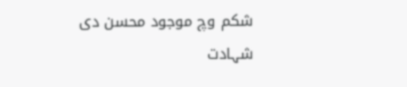شکم وچ موجود محسن دی شہادت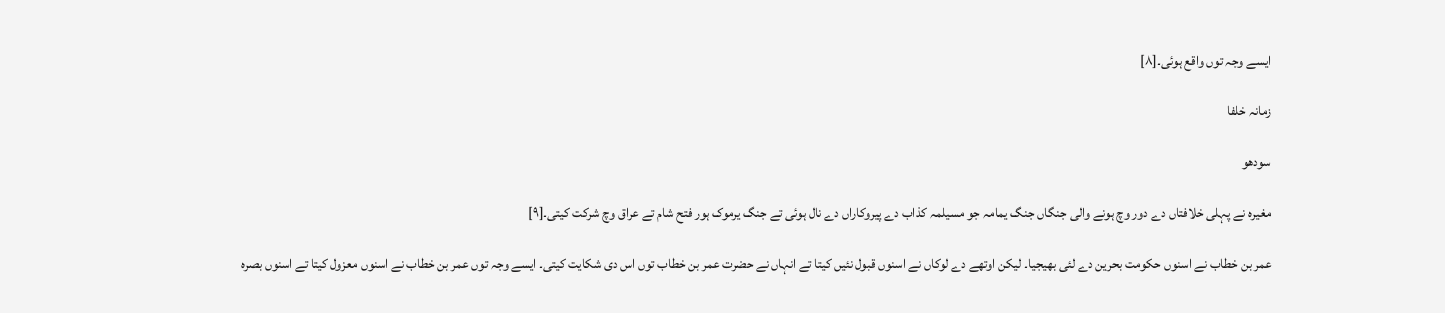ايسے وجہ توں واقع ہوئی۔[۸]

زمانہ خلفا

سودھو

مغیره نے پہلی خلافتاں دے دور وچ ہونے والی جنگاں جنگ یمامہ جو مسیلمہ کذاب دے پیروکاراں دے نال ہوئی تے جنگ یرموک ہور فتح شام تے عراق‌ وچ شرکت کيتی۔[۹]

عمر بن خطاب نے اسنوں حکومت بحرین دے لئی بھیجیا۔ لیکن اوتھے دے لوکاں نے اسنوں قبول نئيں کيتا تے انہاں نے حضرت عمر بن خطاب توں اس دی شکایت کیتی۔ ايسے وجہ توں عمر بن خطاب نے اسنوں معزول کيتا تے اسنوں بصره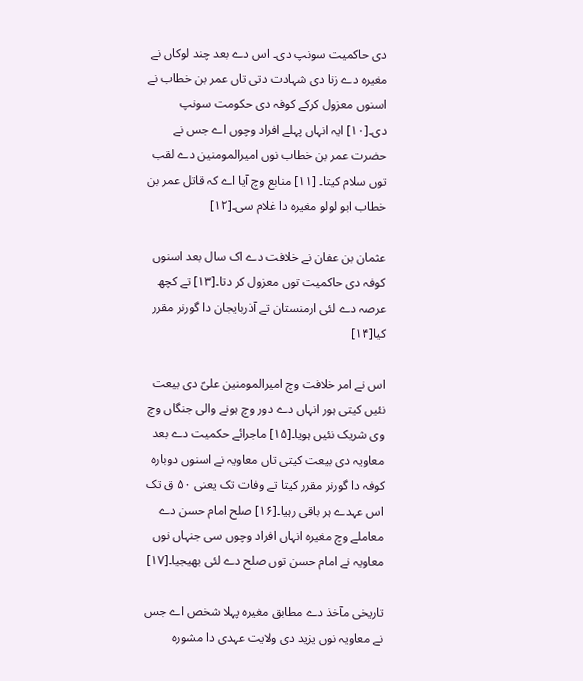دی حاکمیت سونپ دی۔ اس دے بعد چند لوکاں نے مغیرہ دے زنا دی شہادت دتی تاں عمر بن خطاب نے اسنوں معزول کرکے کوفہ دی حکومت سونپ دی۔[۱۰] ایہ انہاں پہلے افراد وچوں اے جس نے حضرت عمر بن خطاب نوں امیرالمومنین دے لقب توں سلام کيتا۔ [۱۱] منابع وچ آیا اے کہ قاتل عمر بن خطاب ابو لولو مغیره دا غلام سی۔[۱۲]

عثمان بن عفان نے خلافت دے اک سال بعد اسنوں کوفہ دی حاکمیت توں معزول کر دتا۔[۱۳] تے کچھ عرصہ دے لئی ارمنستان تے آذربایجان دا گورنر مقرر کیا[۱۴]

اس نے امر خلافت وچ امیرالمومنین علیؑ دی بیعت نئيں کيتی ہور انہاں دے دور وچ ہونے والی جنگاں وچ وی شریک نئيں ہويا۔[۱۵] ماجرائے حکمیت دے بعد معاویہ دی بیعت کيتی تاں معاویہ نے اسنوں دوبارہ کوفہ دا گورنر مقرر کيتا تے وفات تک یعنی ۵۰ ق تک اس عہدے ہر باقی رہیا۔[۱۶] صلح امام حسن دے معاملے وچ مغیره انہاں افراد وچوں سی جنہاں نوں معاویہ نے امام حسن توں صلح دے لئی بھیجیا۔[۱۷]

تاریخی مآخذ دے مطابق مغیره پہلا شخص اے جس نے معاویہ نوں یزید دی ولایت عہدی دا مشورہ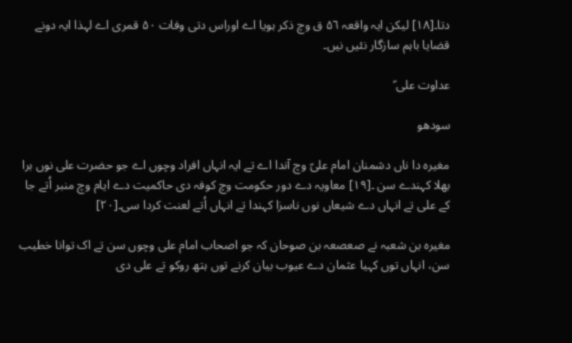دتا۔[۱۸] لیکن ایہ واقعہ ۵٦ ق وچ ذکر ہويا اے اوراس دتی وفات ۵۰ قمری اے لہذا ایہ دونے قضایا باہم سازگار نئيں نيں۔

عداوت علی ؑ

سودھو

مغیره دا ناں دشمنان امام علیؑ وچ آندا اے تے ایہ انہاں افراد وچوں اے جو حضرت علی نوں برا بھلا کہندے سن ۔[۱۹] معاویہ دے دور حکومت وچ کوفہ دی حاکمیت دے ایام وچ منبر اُتے جا کے علی تے انہاں دے شیعاں نوں ناسزا کہندا تے انہاں اُتے لعنت کردا سی۔[۲۰]

مغیره بن شعبہ نے صعصعہ بن صوحان کہ جو اصحاب امام علی وچوں سن تے اک توانا خطیب سن، انہاں توں کہیا عثمان دے عیوب بیان کرنے توں ہتھ روکو تے علی دی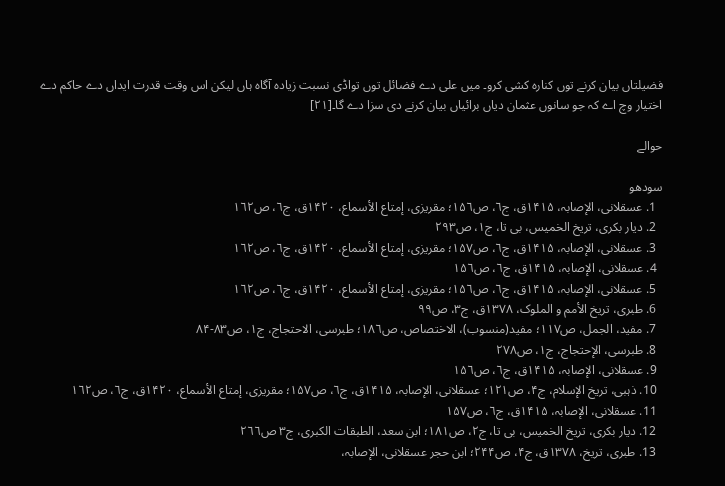فضیلتاں بیان کرنے توں کنارہ کشی کرو۔ میں علی دے فضائل توں تواڈی نسبت زیادہ آگاہ ہاں لیکن اس وقت قدرت ایداں دے حاکم دے اختیار وچ اے کہ جو سانوں عثمان دیاں برائیاں بیان کرنے دی سزا دے گا۔[۲۱]

حوالے

سودھو
  1. عسقلانی، الإصابہ، ۱۴۱۵ق، ج٦، ص۱۵٦؛ مقریزی، إمتاع الأسماع، ۱۴۲۰ق، ج٦، ص۱٦۲
  2. دیار بکری، تریخ الخمیس، بی‌ تا، ج۱، ص۲۹۳
  3. عسقلانی، الإصابہ، ۱۴۱۵ق، ج٦، ص۱۵٧؛ مقریزی، إمتاع الأسماع، ۱۴۲۰ق، ج٦، ص۱٦۲
  4. عسقلانی، الإصابہ، ۱۴۱۵ق، ج٦، ص۱۵٦
  5. عسقلانی، الإصابہ، ۱۴۱۵ق، ج٦، ص۱۵٦؛ مقریزی، إمتاع الأسماع، ۱۴۲۰ق، ج٦، ص۱٦۲
  6. طبری، تریخ الأمم و الملوک، ۱۳٧۸ق، ج۳، ص۹۹
  7. مفید، الجمل، ص۱۱٧؛ مفید(منسوب)، الاختصاص، ص۱۸٦؛ طبرسی، الاحتجاج، ج۱، ص۸۳-۸۴
  8. طبرسی، الإحتجاج، ج۱، ص۲٧۸
  9. عسقلانی، الإصابہ، ۱۴۱۵ق، ج٦، ص۱۵٦
  10. ذہبی، تریخ الإسلام، ج۴، ص۱۲۱؛ عسقلانی، الإصابہ، ۱۴۱۵ق، ج٦، ص۱۵٧؛ مقریزی، إمتاع الأسماع، ۱۴۲۰ق، ج٦، ص۱٦۲
  11. عسقلانی، الإصابہ، ۱۴۱۵ق، ج٦، ص۱۵٧
  12. دیار بکری، تریخ الخمیس، بی‌ تا، ج۲، ص۱۸۱؛ ابن سعد، الطبقات الکبری، ج۳ ص۲٦٦
  13. طبری، تریخ، ۱۳٧۸ق، ج۴، ص۲۴۴؛ ابن حجر عسقلانی، الإصابہ،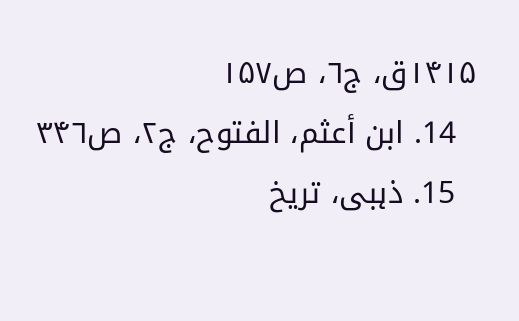۱۴۱۵ق، ج٦، ص۱۵٧
  14. ابن أعثم، الفتوح، ج۲، ص۳۴٦
  15. ذہبی، تریخ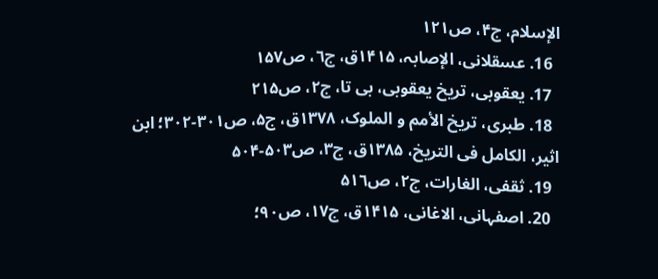الإسلام، ج۴، ص۱۲۱
  16. عسقلانی، الإصابہ، ۱۴۱۵ق، ج٦، ص۱۵٧
  17. یعقوبی، تریخ یعقوبی، بی تا، ج۲، ص۲۱۵
  18. طبری، تریخ الأمم و الملوک، ۱۳٧۸ق، ج۵، ص۳۰۱-۳۰۲؛ ابن اثیر، الکامل فی التریخ، ۱۳۸۵ق، ج۳، ص۵۰۳-۵۰۴
  19. ثقفی، الغارات، ج۲، ص۵۱٦
  20. اصفہانی، الاغانی، ۱۴۱۵ق، ج۱٧، ص۹۰؛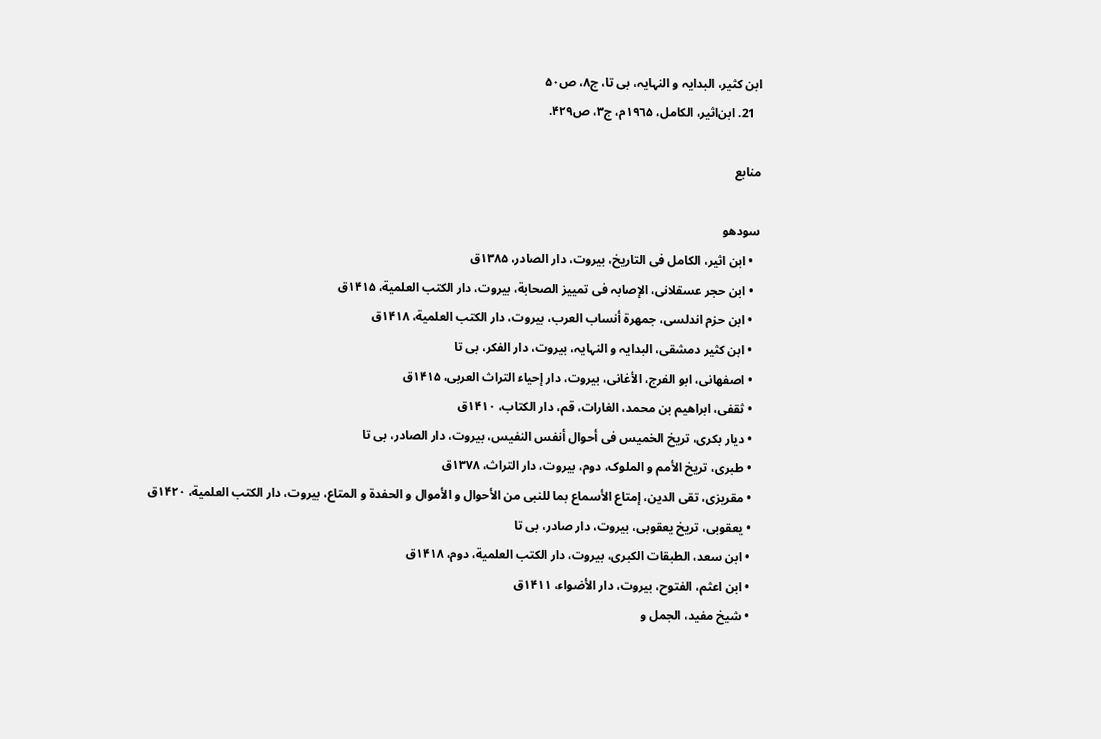ابن کثیر، البدایہ و النہایہ، بی‌ تا، ج۸، ص۵۰
  21. ابن‌اثیر، الکامل، ۱۹٦۵م، ج۳، ص۴۲۹.

منابع

سودھو
  • ابن اثیر، الکامل فی التاریخ، بیروت، دار الصادر، ۱۳۸۵ق
  • ابن حجر عسقلانی، الإصابہ فی تمییز الصحابة، بیروت، دار الکتب العلمیة، ۱۴۱۵ق
  • ابن حزم اندلسی، جمهرة أنساب العرب، بیروت، دار الکتب العلمیة، ۱۴۱۸ق
  • ابن کثیر دمشقی، البدایہ و النہایہ، بیروت، دار الفکر، بی‌ تا
  • اصفهانی، ابو الفرج، الأغانی، بیروت، دار إحیاء التراث العربی، ۱۴۱۵ق
  • ثقفی، ابراهیم بن محمد، الغارات، قم، دار الکتاب، ۱۴۱۰ق
  • دیار بکری، تریخ الخمیس فی أحوال أنفس النفیس، بیروت، دار الصادر، بی‌ تا
  • طبری، تریخ الأمم و الملوک، دوم، بیروت، دار التراث، ۱۳٧۸ق
  • مقریزی، تقی الدین، إمتاع الأسماع بما للنبی من الأحوال و الأموال و الحفدة و المتاع، بیروت، دار الکتب العلمیة، ۱۴۲۰ق
  • یعقوبی، تریخ یعقوبی، بیروت، دار صادر، بی‌ تا
  • ابن سعد، الطبقات الکبری، بیروت، دار الكتب العلمية، دوم، ۱۴۱۸ق
  • ابن اعثم، الفتوح، بیروت، دار الأضواء، ۱۴۱۱ق
  • شیخ مفید، الجمل و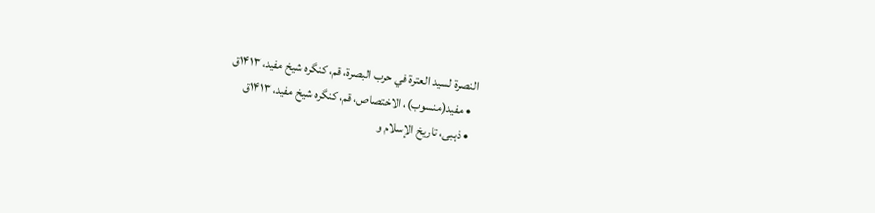النصرة لسيد العترة في حرب البصرة، قم، كنگره شيخ مفيد، ۱۴۱۳ق
  • مفید(منسوب)، الاختصاص، قم، كنگره شيخ مفيد، ۱۴۱۳ق
  • ذہبی، تاريخ الإسلام و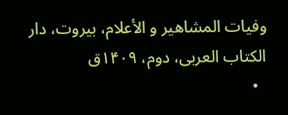وفيات المشاهير و الأعلام، بیروت، دار الكتاب العربى، دوم، ۱۴۰۹ق
  •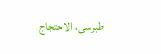طبرسی، الاحتجاج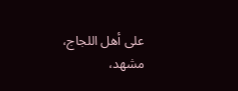على أهل اللجاج، مشهد،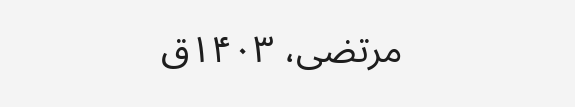مرتضى، ۱۴۰۳ق